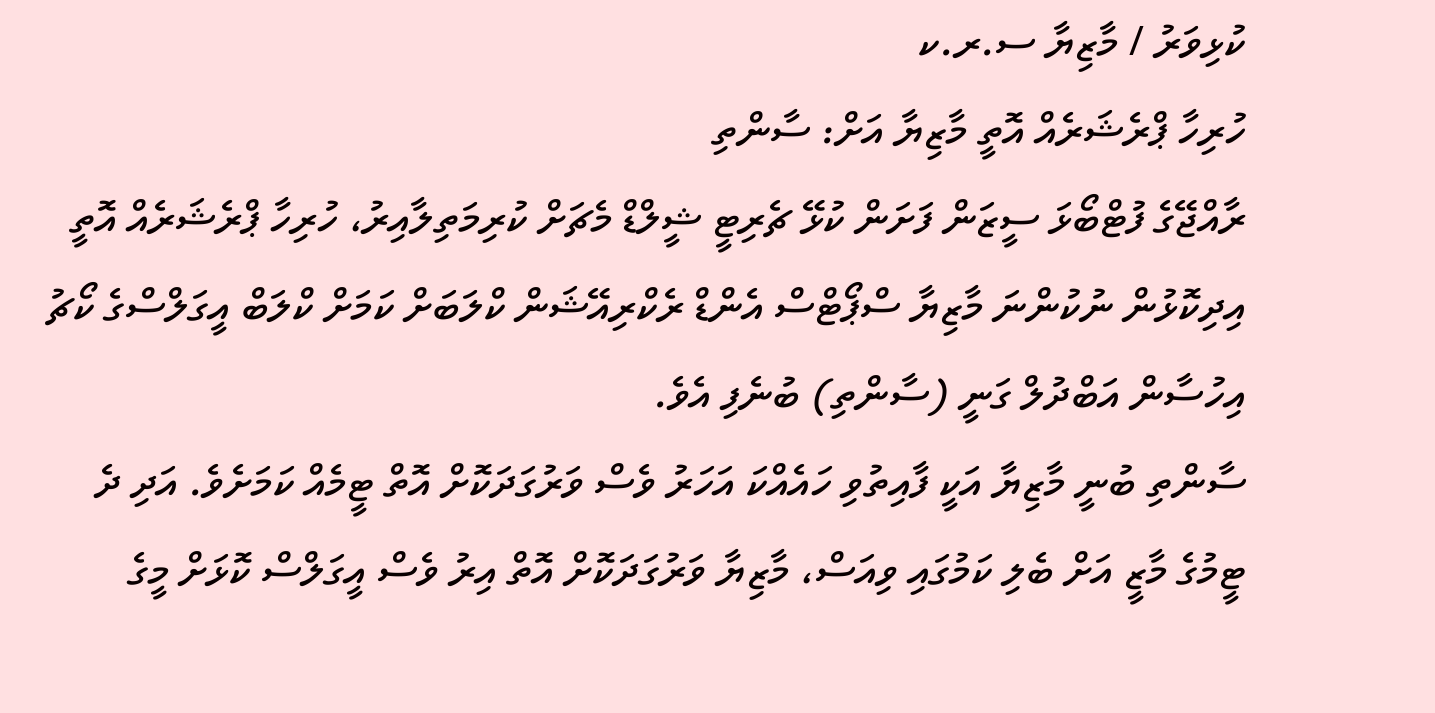ކުޅިވަރު / މާޒިޔާ ސ.ރ.ކ
ހުރިހާ ޕްރެޝަރެއް އޮތީ މާޒިޔާ އަށް: ސާންތި
ރާއްޖޭގެ ފުޓްބޯޅަ ސީޒަން ފަށަން ކުޅޭ ޗެރިޓީ ޝީލްޑް މެޗަށް ކުރިމަތިލާއިރު، ހުރިހާ ޕްރެޝަރެއް އޮތީ އިދިކޮޅުން ނުކުންނަ މާޒިޔާ ސްޕޯޓްސް އެންޑް ރެކްރިއޭޝަން ކްލަބަށް ކަމަށް ކްލަބް އީގަލްސްގެ ކޯޗު އިހުސާން އަބްދުލް ގަނީ (ސާންތި) ބުނެފި އެވެ.
ސާންތި ބުނީ މާޒިޔާ އަކީ ފާއިތުވި ހައެއްކަ އަހަރު ވެސް ވަރުގަދަކޮށް އޮތް ޓީމެއް ކަމަށެވެ. އަދި ދެ ޓީމުގެ މާޒީ އަށް ބެލި ކަމުގައި ވިއަސް، މާޒިޔާ ވަރުގަދަކޮށް އޮތް އިރު ވެސް އީގަލްސް ކޮޅަށް މީގެ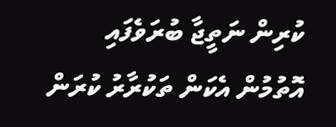ކުރިން ނަތީޖާ ބުރަވެފައި އޮތުމުން އެކަން ތަކުރާރު ކުރަން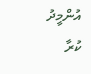އުންމީދު ކުރާ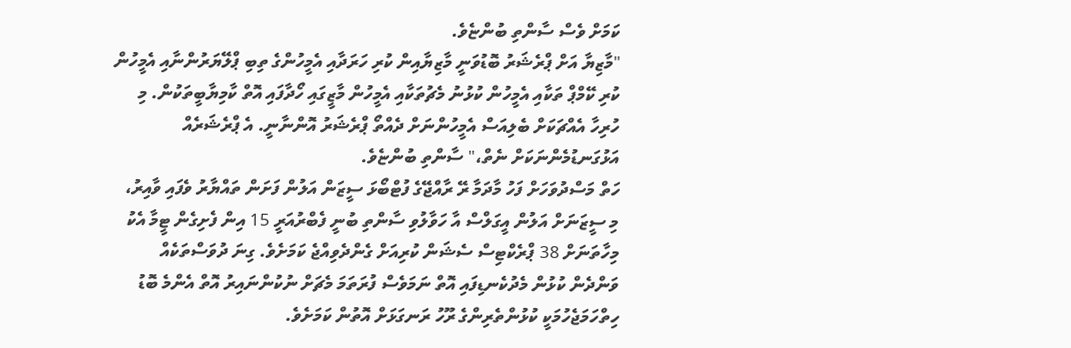ކަމަށް ވެސް ސާންތި ބުންޏެވެ.
"މާޒިޔާ އަށް ޕްރެޝަރު ބޮޑުވަނީ މާޒިޔާއިން ކުރި ހަރަދާއި އެމީހުންގެ ތިބި ޕްލޭޔަރުންނާއި އެމީހުން ކުރި ކޭމްޕް ތަކާއި އެމީހުން ކުޅުނު މެޗުތަކާއި އެމީހުން މާޒީގައި ހޯދާފައި އޮތް ކާމިޔާބީތަކުން. މި ހުރިހާ އެއްޗަކަށް ބެލިއަސް އެމީހުންނަށް ދެއްތޯ ޕްރެޝަރު އޮންނާނީ. އެ ޕްރެޝަރެއް އަޅުގަނޑުމެންނަކަށް ނެތް،" ސާންތި ބުންޏެވެ.
ހަތް މަސްދުވަހަށް ފަހު މާދަމާ ރޭ ރާއްޖޭގެ ފުޓްބޯޅަ ސީޒަން އަލުން ފަށަން ތައްޔާރު ވެފައި ވާއިރު، މި ސީޒަނަށް އަލުން އީގަލްސް އާ ހަވާލުވި ސާންތި ބުނީ ފެބްރުއަރީ 15 އިން ފެށިގެން ޓީމާ އެކު މިހާތަނަށް 38 ޕްރެކްޓިސް ސެޝަން ކުރިއަށް ގެންދެވިއްޖެ ކަމަށެވެ. ގިނަ ދުވަސްތަކެއް ވަންދެން ކުޅުން މެދުކެނޑިފައި އޮތް ނަމަވެސް ފުރަތަމަ މެޗަށް ނުކުންނައިރު އޮތް އެންމެ ބޮޑު ހިތްހަމަޖެހުމަކީ ކުޅުންތެރިންގެ ރޫހު ރަނގަޅަށް އޮތުން ކަމަށެވެ.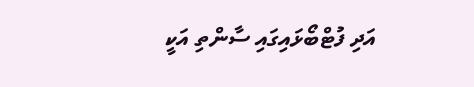އަދި ފުޓްބޯޅައިގައި ސާންތި އަކީ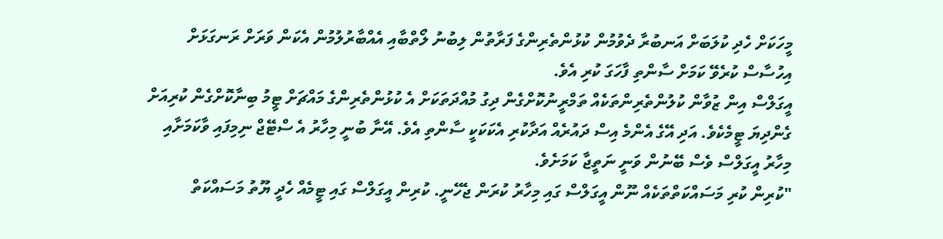މީހަކަށް ހެދި ކުލަބަށް އަނބުރާ ދެވުމުން ކުޅުންތެރިންގެ ފަރާތުން ލިބުނު ލޯތްބާއި އެއްބާރުލުމުން އެކަން ވަރަށް ރަނގަޅަށް އިހުސާސް ކުރެވޭ ކަމަށް ސާންތި ފާހަގަ ކުރި އެވެ.
އީގަލްސް އިން ޒުވާން ކުލުންތެރިންތަކެއް ތަމްރީނުކޮށްގެން ދިގު މުއްދަތަކަށް އެ ކުޅުންތެރިންގެ މައްޗަށް ޓީމު ބިނާކޮށްގެން ކުރިއަށް ގެންދިޔަ ޓީމެކެވެ. އަދި އޭގެ އެންމެ އިސް ދައުރެއް އަދާކުރި އެކަކަކީ ސާންތި އެވެ. އޭނާ ބުނީ މިހާރު އެ ސްޓޭޖް ނިމިފައި ވާކަމަށާއި މިހާރު އީގަލްސް ވެސް ބޭނުން ވަނީ ނަތީޖާ ކަމަށެވެ.
"ކުރިން ކުރި މަސައްކަތްތަކެއް ނޫން އީގަލްސް ގައި މިހާރު ކުރަން ޖެހޭނީ. ކުރިން އީގަލްސް ގައި ޓީމެއް ހެދީ ޔޫތު މަސައްކަތް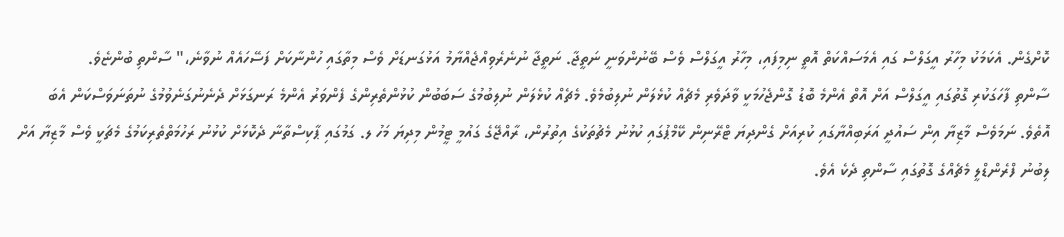ކޮށްގެން. އެކަމަކު މިހާރު އީގަލްސް ގައި އެމަސައްކަތް އޮތީ ނިމިފައި، މިހާރު އީގަލްސް ވެސް ބޭނުންވަނީ ނަތީޖާ. ނަތީޖާ ނުނެރެވިއްޖެއްޔާމު އަޅުގަނޑަށް ވެސް މިތާގައި ހުންނާކަށް ފަސޭހައެއް ނުވާނެ،" ސާންތި ބުންޏެވެ.
ސާންތި ފާހަގަކުރި ގޮތުގައި އީގަލްސް އަށް އޮތް އެންމެ ބޮޑު ގޮންޖެހުމަކީ ވާދަވެރި މެޗެއް ކުޅެލަން ނުލިބުމެވެ. މެޗެއް ކުޅެލަން ނުލިބުމުގެ ސަބަބުން ކުޅުންތެރިންގެ ފެންވަރު އެންމެ ރަނގަޅަށް ދެނެނުގަނެވުމުގެ ނުތަނަވަސްކަން އެބަ އޮތެވެ. ނަމަވެސް މާޒިޔާ އިން ސައުދީ އަރަބިއްޔާގައި ކުރިއަށް ގެންދިޔަ ޓްރޭނިން ކޭމްޕުގައި ކުޅުނު މެޗުތަކުގެ އިތުރުން، ރާއްޖޭގެ ގައުމީ ޓީމުން މިދިޔަ މަހު ލ. ގަމުގައި ޕާކިސްތާނާ ދެކޮޅަށް ކުޅުނު ރަހުމަތްތެރިކަމުގެ މެޗަކީ ވެސް މާޒިޔާ އަށް ލިބުނު ފްރެންޑްލީ މެޗެއްގެ ގޮތުގައި ސާންތި ދެކެ އެވެ.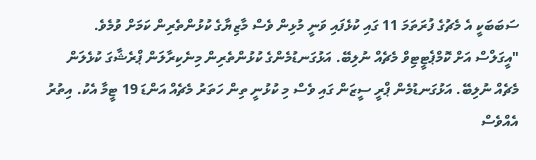ސަބަބަކީ އެ މެޗުގެ ފުރަތަމަ 11 ގައި ކުޅެފައި ވަނީ މުޅިން ވެސް މާޒިޔާގެ ކުޅުންތެރިން ކަމަށް ވުމެވެ.
"އީގަލްސް އަށް ކޮމްޕެޓީޓިވް މެޗެއް ނުލިބޭ. އަޅުގަނޑުމެންގެ ކުޅުންތެރިން މިނެކިރާލަން ޕްރެޝާގަ ކުޅެލަން މެޗެއް ނުލިބޭ. އަޅުގަނޑުމެން ޕްރީ ސީޒަން ގައި ވެސް މި ކުޅުނީ ތިން ހަތަރު މެޗެއް އަންޑަ 19 ޓީމާ އެކު. އިތުރު އެއްވެސް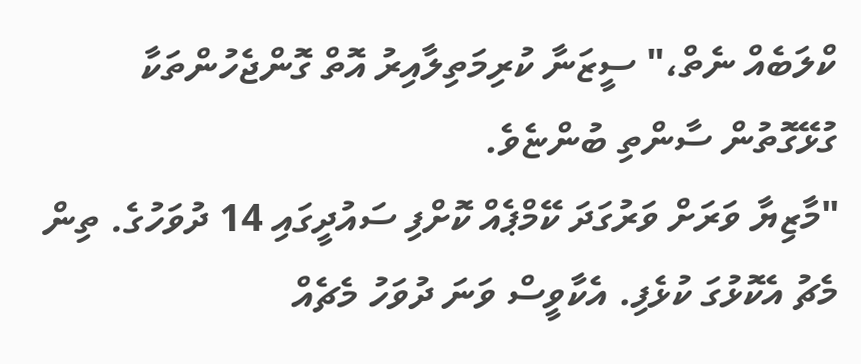ކްލަބެއް ނެތް،" ސީޒަނާ ކުރިމަތިލާއިރު އޮތް ގޮންޖެހުންތަކާ ގުޅޭގޮތުން ސާންތި ބުންޏެވެ.
"މާޒިޔާ ވަރަށް ވަރުގަދަ ކޭމްޕެއް ކޮށްފި ސައުދީގައި 14 ދުވަހުގެ. ތިން މެޗު އެކޮޅުގަ ކުޅެފި. އެކާވީސް ވަނަ ދުވަހު މެޗެއް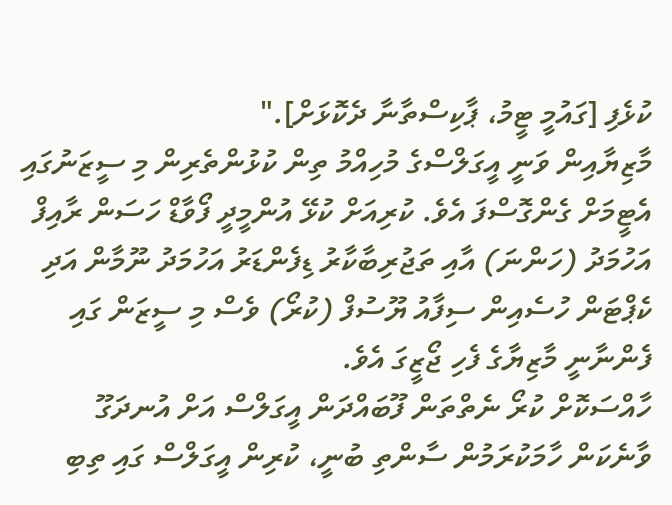ކުޅެފި [ގައުމީ ޓީމު، ޕާކިސްތާނާ ދެކޮޅަށް]."
މާޒިޔާއިން ވަނީ އީގަލްސްގެ މުހިއްމު ތިން ކުޅުންތެރިން މި ސީޒަނުގައި އެޓީމަށް ގެންގޮސްފަ އެވެ. ކުރިއަށް ކުޅޭ އުންމީދީ ފޯވާޑް ހަސަން ރާއިފް އަހުމަދު (ހަންނަ) އާއި ތަޖުރިބާކާރު ޑިފެންޑަރު އަހުމަދު ނޫމާން އަދި ކެޕްޓަން ހުސެއިން ސިފާއު ޔޫސުފް (ކުރޯ) ވެސް މި ސީޒަން ގައި ފެންނާނީ މާޒިޔާގެ ފެހި ޖޯޒީގަ އެވެ.
ހާއްސަކޮށް ކުރޯ ނެތްތަން ފޫބައްދަން އީގަލްސް އަށް އުނދަގޫ ވާނެކަން ހާމަކުރަމުން ސާންތި ބުނީ، ކުރިން އީގަލްސް ގައި ތިބި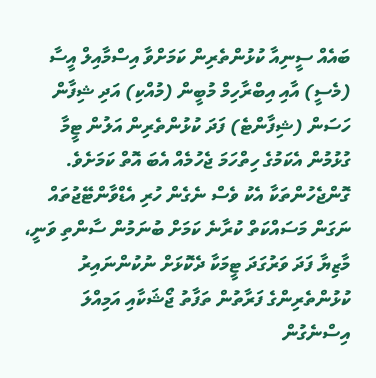ބައެއް ސީނިއާ ކުޅުންތެރިން ކަމަށްވާ އިސްމާއިލް އީސާ (މެސީ) އާއި އިބްރާހިމް މުބީން (މުއްކި) އަދި ޝިފާން ހަސަން (ޝިފާންޓެ) ފަދަ ކުޅުންތެރިން އަލުން ޓީމާ ގުޅުމުން އެކަމުގެ ހިތްހަމަ ޖެހުމެއް އެބަ އޮތް ކަމަށެވެ.
ގޮންޖެހުންތަކާ އެކު ވެސް ނެގެން ހުރި އެޑްވާންޓޭޖުތައް ނަގަން މަސައްކަތް ކުރާނެ ކަމަށް ބުނަމުން ސާންތި ވަނީ، މާޒިޔާ ފަދަ ވަރުގަދަ ޓީމަކާ ދެކޮޅަށް ނުކުންނައިރު ކުޅުންތެރިންގެ ފަރާތުން ތަފާތު ޖޯޝަކާއި އަމިއްލަ އިސްނެގުން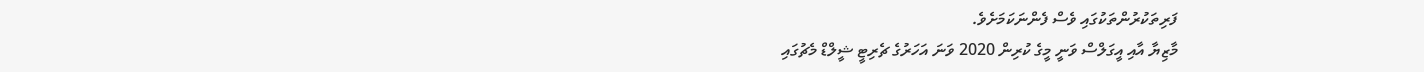ފަރިތަކުރުންތަކުގައި ވެސް ފެންނަކަމަށެވެ.
މާޒިޔާ އާއި އީގަލްސް ވަނީ މީގެ ކުރިން 2020 ވަނަ އަހަރުގެ ޗެރިޓީ ޝީލްޑް މެޗުގައި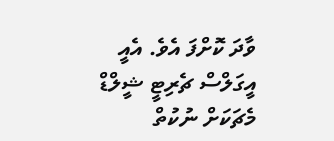ވާދަ ކޮށްފަ އެވެ. އެއީ އީގަލްސް ޗެރިޓީ ޝީލްޑް މެޗަކަށް ނުކުތް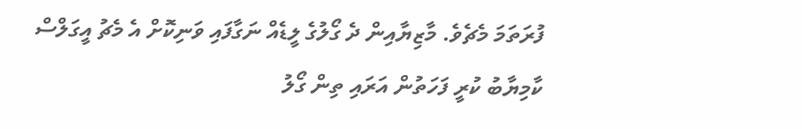ފުރަތަމަ މެޗެވެ. މާޒިޔާއިން ދެ ގޯލުގެ ލީޑެއް ނަގާފައި ވަނިކޮށް އެ މެޗު އީގަލްސް ކާމިޔާބު ކުރީ ފަހަތުން އަރައި ތިން ގޯލު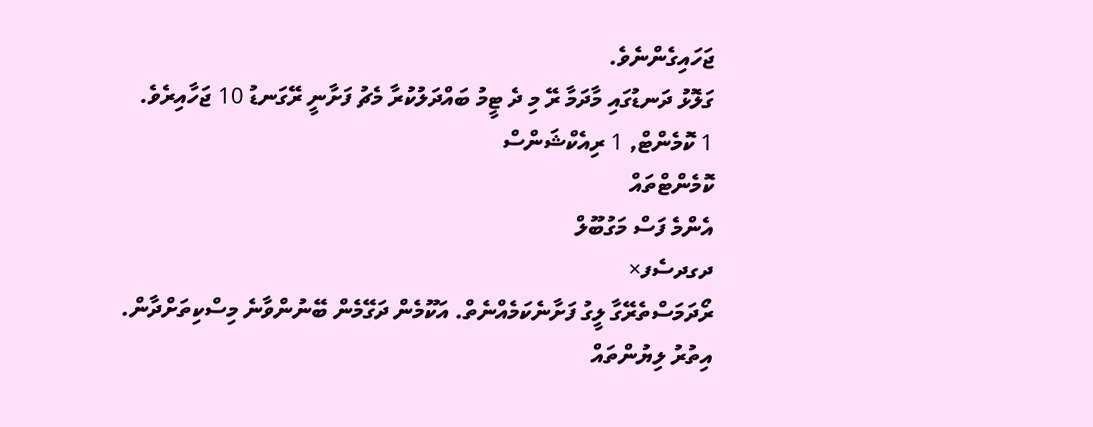ޖަހައިގެންނެވެ.
ގަލޮޅު ދަނޑުގައި މާދަމާ ރޭ މި ދެ ޓީމު ބައްދަލުކުރާ މެޗު ފަށާނީ ރޭގަނޑު 10 ޖަހާއިރެވެ.
1 ކޮމެންޓް, 1 ރިއެކްޝަންސް
ކޮމެންޓްތައް
އެންމެ ފަސް މަގުބޫލް
ދގދސެފ×
ރޯދަމަސްތެރޭގާ ލީގު ފަށާނެކަމެއްނެތް. އަކޫމެން ދަގޭމެން ބޭނުންވާނެ މިސްކިތަށްދާން.
އިތުރު ލިޔުންތައް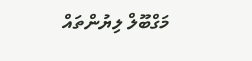މަގްބޫލް ލިޔުންތައް